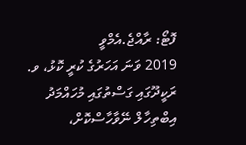ފޮޓޯ: ރާއްޖެ.އެމްވީ
2019 ވަނަ އަހަރުގެ ކުރީ ކޮޅު، ވ. ރަކީދޫގައި ގަސްތުގައި މުހައްމަދު އިބްތިހާލް ނޭވާހާސްކޮށް،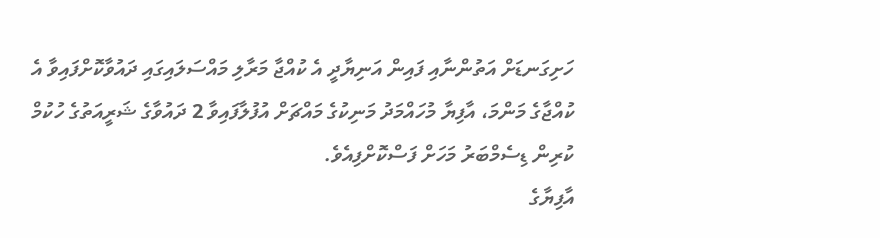ހަށިގަނޑަށް އަތުންނާއި ފައިން އަނިޔާދީ އެ ކުއްޖާ މަރާލި މައްސަލައިގައި ދައުވާކޮށްފައިވާ އެ ކުއްޖާގެ މަންމަ، އާފިޔާ މުހައްމަދު މަނިކުގެ މައްޗަށް އުފުލާފައިވާ 2 ދައުވާގެ ޝަރީއަތުގެ ހުކުމް ކުރިން ޑިސެމްބަރު މަހަށް ފަސްކޮށްފިއެވެ.
އާފިޔާގެ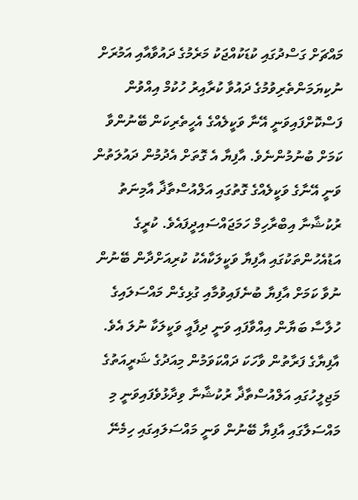މައްޗަށް ގަސްދުގައި ކުޑަކުއްޖަކު މަރެމުގެ ދައުވާއާއި އަމުރަށް ނުކިޔަމަންތެރިވުމުގެ ދައުވާ ކުރާއިރު ހުކުމް އިއްވުން ފަސްކޮށްފައިވަނީ އޭނާ ވަކީލެއްގެ އެހީތެރިކަން ބޭނުންވާ ކަމަށް ބުނުމުންނެވެ. އާފިޔާ އެ ގޮތަށް އެދުމުން ދައުލަތުން ވަނީ އޭނާގެ ވަކީލެއްގެ ގޮތުގައި އަލްއުސްތާޛާ އާމިނަތު ރުކުޝާނާ އިބްރާހިމް ހަމަޖައްސައިދީފައެވެ. ކުރީގެ އަޑުއެހުންތަކުގައި އާފިޔާ ވަކީލަކާއެކު ކުރިއަށްދާން ބޭނުން ނުވާ ކަމަށް އާފިޔާ ބުނެފައިވުމާއި ގުޅިގެން މައްސަލައިގެ ހުލާސާ ބަޔާން އިއްވާފައި ވަނީ ދިފާއީ ވަކީލަކާ ނުލަ އެވެ.
އާފިޔާގެ ފަރާތުން ވާހަކަ ދައްކަވަމުން މިއަދުގެ ޝަރީއަތުގެ މަޖިލީހުގައި އަލްއުސްތާޛާ ރުކުޝާނާ ވިދާޅުވެފައިވަނީ މި މައްސަލާގައި އާފިޔާ ބޭނުން ވަނީ މައްސަލައިގައި ހިމެނޭ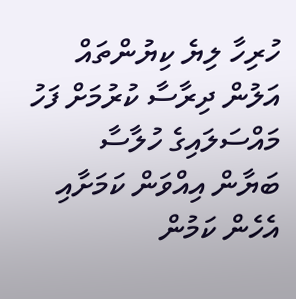ހުރިހާ ލިޔެ ކިޔުންތައް އަލުން ދިރާސާ ކުރުމަށް ފަހު މައްސަލައިގެ ހުލާސާ ބަޔާން އިއްވަން ކަމަށާއި އެހެން ކަމުން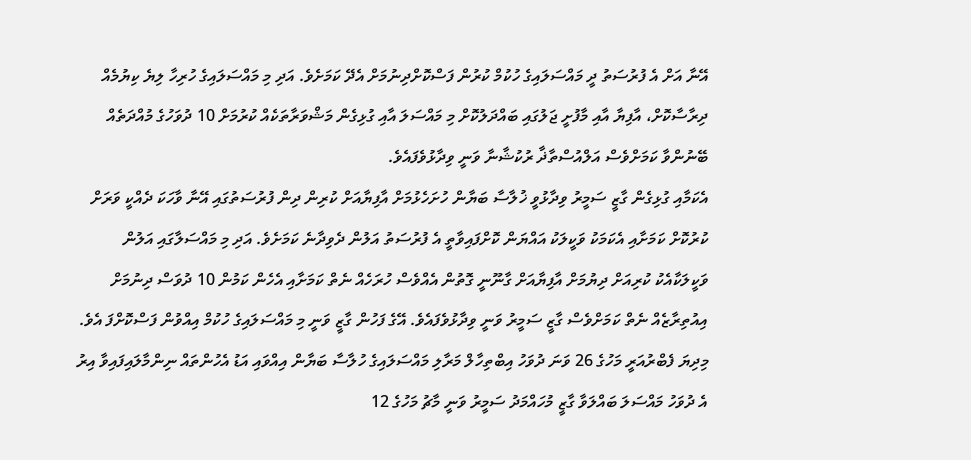އޭނާ އަށް އެ ފުރުސަތު ދީ މައްސަލައިގެ ހުކުމް ކުރުން ފަސްކޮށްދިނުމަށް އެދޭ ކަމަށެވެ. އަދި މި މައްސަލައިގެ ހުރިހާ ލިޔެ ކިޔުމެއް ދިރާސާކޮށް، އާފިޔާ އާއި މާފުށީ ޖަލުގައި ބައްދަލުކޮށް މި މައްސަލަ އާއި ގުޅިގެން މަޝްވަރާތަކެއް ކުރުމަށް 10 ދުވަހުގެ މުއްދަތެއް ބޭނުންވާ ކަމަށްވެސް އަލްއުސްތާޛާ ރުކުޝާނާ ވަނީ ވިދާޅުވެފައެވެ.
އެކަމާއި ގުޅިގެން ގާޒީ ސަމީރު ވިދާޅުވީ ޚުލާސާ ބަޔާން ހުށަހެޅުމަށް އާފިޔާއަށް ކުރިން ދިން ފުރުސަތުގައި އޭނާ ވާހަކަ ދެއްކީ ވަރަށް ކުރުކޮށް ކަމަށާއި އެކަމަކު ވަކީލަކު އައްޔަން ކޮށްފައިވާތީ އެ ފުރުސަތު އަލުން ދެވިދާނެ ކަމަށެވެ. އަދި މި މައްސަލާގައި އަލުން ވަކީލަކާއެކު ކުރިއަށް ދިޔުމަށް އާފިޔާއަށް ގާނޫނީ ގޮތުން އެއްވެސް ހުރަހެއް ނެތް ކަމަށާއި އެހެން ކަމުން 10 ދުވަސް ދިނުމަށް އިއުތިރާޒެއް ނެތް ކަމަށްވެސް ގާޒީ ސަމީރު ވަނީ ވިދާޅުވެފައެވެ. އޭގެ ފަހުން ގާޒީ ވަނީ މި މައްސަލައިގެ ހުކުމް އިއްވުން ފަސްކޮށްފަ އެވެ.
މިދިޔަ ފެބްރުއަރީ މަހުގެ 26 ވަނަ ދުވަހު އިބްތިހާލް މަރާލި މައްސަލައިގެ ހުލާސާ ބަޔާން އިއްވައި އަޑު އެހުންތައް ނިންމާލައިފައިވާ އިރު އެ ދުވަހު މައްސަލަ ބައްލަވާ ގާޒީ މުހައްމަދު ސަމީރު ވަނީ މާޗު މަހުގެ 12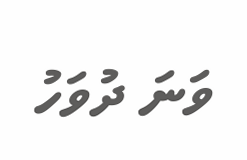ވަނަ ދުވަހު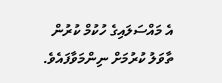އެ މައްސަލައިގެ ހުކުމް ކުރުން ތާވަލު ކުރުމަށް ނިންމަވާފައެވެ.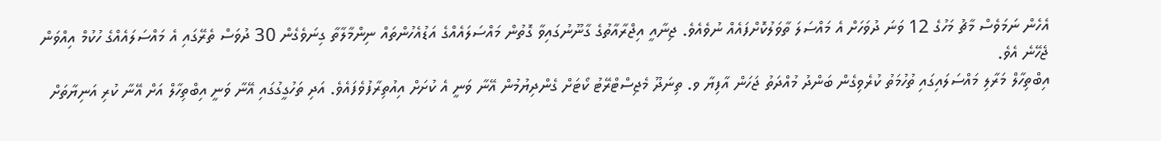އެހެން ނަމަވެސް މާޗު މަހުގެ 12 ވަނަ ދުވަހަށް އެ މައްސަލަ ތާވަލުކޮށްފައެއް ނުވެއެވެ. ޖިނާއީ އިޖްރާއާތުގެ ގާނޫނުގައިވާ ގޮތުން މައްސަލައެއްގެ އަޑުއެހުންތައް ނިންމާލާތާ ގިނަވެގެން 30 ދުވަސް ތެރޭގައި އެ މައްސަލައެއްގެ ހުކުމް އިއްވަން ޖެހޭނެ އެވެ.
އިބްތިހާލް މަރާލި މައްސަލައިގައި ތުހުމަތު ކުރެވިގެން ބަންދު މުއްދަތު ޖަހަން އާފިޔާ ވ. ތިނަދޫ މެޖިސްޓްރޭޓު ކޯޓަށް ގެންދިޔުމުން އޭނާ ވަނީ އެ ކުށަށް އިއުތިރާފުވެފައެވެ. އަދި ތަހުގީގުގައި އޭނާ ވަނީ އިބްތިހާލް އަށް އޭނާ ކުރި އަނިޔާތަށް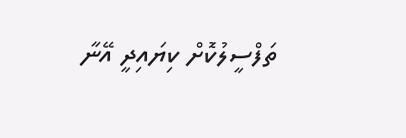ތަފްސީލުކޮށް ކިޔައިދީ އޭނާ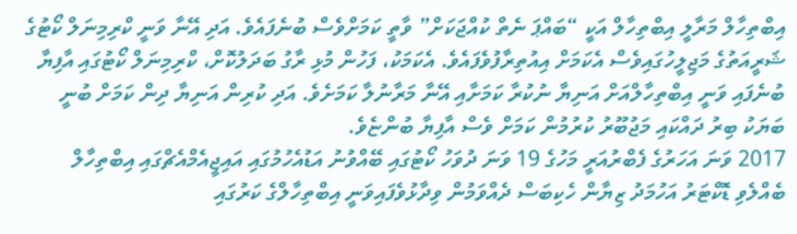އިބްތިހާލް މަރާލީ އިބްތިހާލް އަކީ “ބައްޕަ ނެތް ކުއްޖަކަށް” ވާތީ ކަމަށްވެސް ބުނެފައެވެ. އަދި އޭނާ ވަނީ ކްރިމިނަލް ކޯޓުގެ ޝަރީއަތުގެ މަޖިލީހުގައިވެސް އެކަމަށް އިއުތިރާފުވެފައެވެ. އެކަމަކު، ފަހުން މުޅި ރާގު ބަދަލުކޮށް، ކްރިމިނަލް ކޯޓުގައި އާފިޔާ ބުނެފައި ވަނީ އިބްތިހާލްއަށް އަނިޔާ ނުކުރާ ކަމަށާއި އޭނާ މަރާނުލާ ކަމަށެވެ. އަދި ކުރިން އަނިޔާ ދިން ކަމަށް ބުނީ ބަޔަކު ބިރު ދައްކައި މަޖުބޫރު ކުރުމުން ކަމަށް ވެސް އާފިޔާ ބުންޏެވެ.
2017 ވަނަ އަހަރުގެ ފެބްރުއަރީ މަހުގެ 19 ވަނަ ދުވަހު ކޯޓުގައި ބޭއްވުނު އަޑުއެހުމުގައި އައިޖީއެމްއެޗްގައި އިބްތިހާލް ބެއްލެވި ޑޮކްޓަރު އަހުމަދު ޒިޔާން ހެކިބަސް ދެއްވަމުން ވިދާޅުވެފައިވަނީ އިބްތިހާލްގެ ކަރުގައި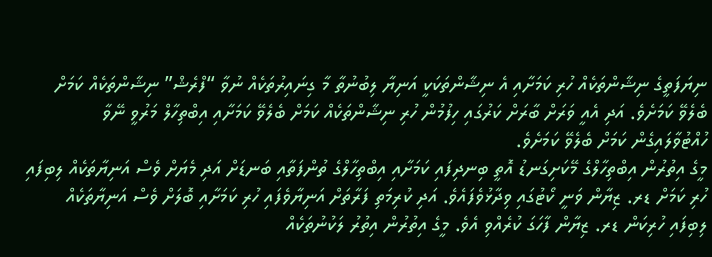ނިޔަފަތީގެ ނިޝާންތަކެއް ހުރި ކަމަށާއި އެ ނިޝާންތަކަކީ އަނިޔާ ލިބުނުތާ މާ ގިނައިރުތަކެއް ނުވާ “ފްރެޝް” ނިޝާންތަކެއް ކަމަށް ބެލެވޭ ކަމަށެވެ. އަދި އެއީ ވަރަށް ބާރަށް ކަރުގައި ހިފުމުން ހުރި ނިޝާންތަކެއް ކަމަށް ބެލެވޭ ކަމަށާއި އިބްތިހާލް މަރުވީ ނޭވާ ހުއްޓުވާލައިގެން ކަމަށް ބެލެވޭ ކަމަށެވެ.
މީގެ އިތުރުން އިބްތިހާލްގެ މޭކަށިގަނޑު އޮތީ ބިނދިފައި ކަމަށާއި އިބްތިހާލްގެ ތުންފަތާއި ބަނޑަށް އަދި މެޔަށް ވެސް އަނިޔާތަކެއް ލިބިފައި ހުރި ކަމަށް ޑރ. ޒިޔާން ވަނީ ކޯޓުގައި ވިދާޅުވެފައެވެ. އަދި ކުރިމަތި ފަރާތަށް އަނިޔާވެފައި ހުރި ކަމަށާއި ބޮލަށް ވެސް އަނިޔާތަކެއް ލިބިފައި ހުރިކަން ޑރ. ޒިޔާން ފާހަގަ ކުރެއްވި އެވެ. މީގެ އިތުރުން އިތުރު ލަކުނުތަކެއް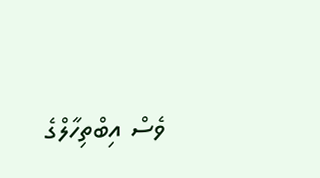ވެސް އިބްތިހާލްގެ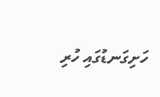ހަށިގަނޑުގައި ހުރި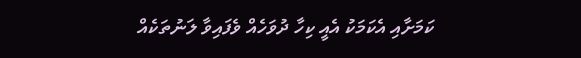ކަމަށާއި އެކަމަކު އެއީ ކިހާ ދުވަހެއް ވެފައިވާ ލަނުތަކެއް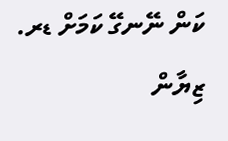ކަން ނޭނގޭ ކަމަށް ޑރ. ޒިޔާން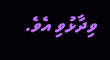ވިދާޅުވި އެވެ.